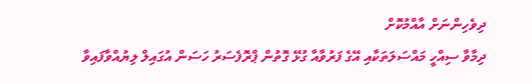ދިވެހިންނަށް އާއްމުކޮށް
ދިމާވާ ސިއްހީ މައްސަލަތަކާއި އޭގެ ފަރުވާއާ ގުޅޭ ގޮތުން ޕްރޮފެސަރު ހަސަން އުގައިލް ލިޔުއްވާފައިވާ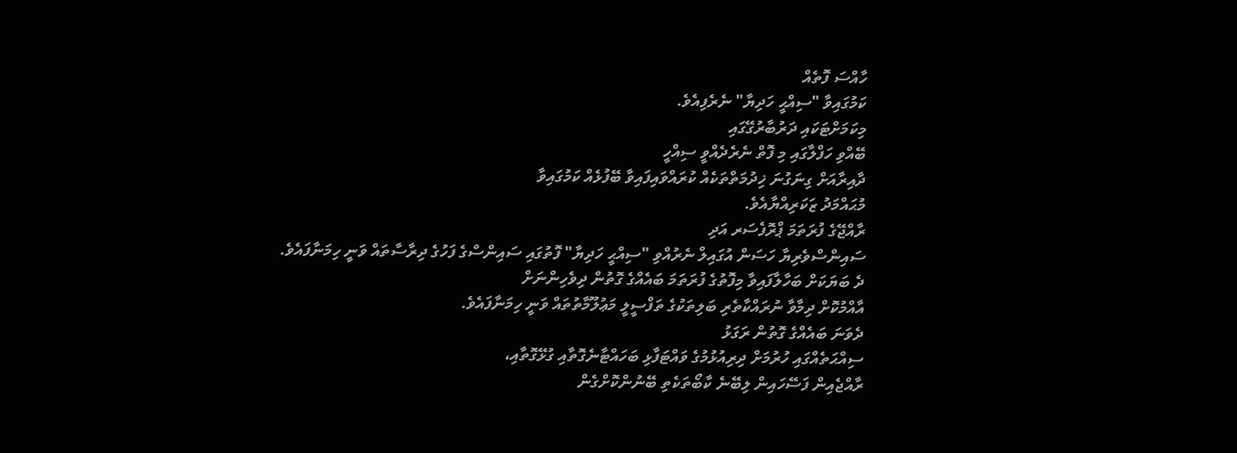ހާއްސަ ފޮތެއް
ކަމުގައިވާ "ސިއްޙީ ހަދިޔާ" ނެރެފިއެވެ.
މިކަމަށްޓަކައި ދަރުބާރުގޭގައި
ބޭއްވި ހަފްލާގައި މި ފޮތް ނެރެދެއްވީ ސިއްހީ
ދާއިރާއަށް ގިނަގުނަ ޚިދުމަތްތަކެއް ކުރައްވައިފައިވާ ބޭފުޅެއް ކަމުގައިވާ
މުޙައްމަދު ޒަކަރިއްޔާއެވެ.
ރާއްޖޭގެ ފުރަތަމަ ޕްރޮފެސަރ އަދި
ސައިންސްވެރިޔާ ހަސަން އުގައިލް ނެރުއްވި "ސިއްޙީ ހަދިޔާ" ފޮތުގައި ސައިންސްގެ ފަހުގެ ދިރާސާތައް ވަނީ ހިމަނާފައެވެ.
ދެ ބަޔަކަށް ބަހާލާފައިވާ މިފޮތުގެ ފުރަތަމަ ބައެއްގެ ގޮތުން ދިވެހިންނަށް
އާއްމުކޮށް ދިމާވާ ނުރައްކާތެރި ބަލިތަކުގެ ތަފްސީލީ މަޢުލޫމާތުތައް ވަނީ ހިމަނާފައެވެ.
ދެވަނަ ބައެއްގެ ގޮތުން ރަގަޅު
ސިއްޙަތެއްގައި ހުރުމަށް ދިރިއުޅުމުގެ ވައްޓަފާޅި ބަހައްޓާނެގޮތާއި ގުޅޭގޮތާއި،
ރާއްޖެއިން ފަސޭހައިން ލިބޭނެ ކާބޯތަކެތި ބޭނުންކޮށްގެން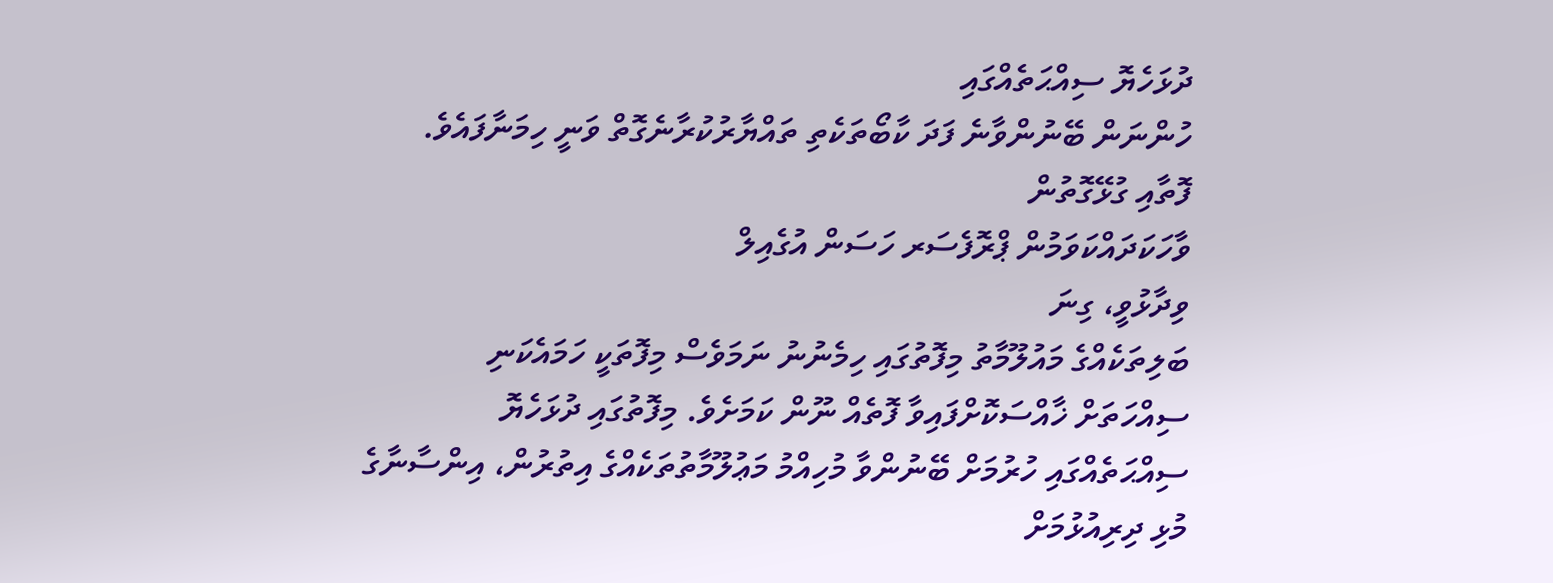ދުޅަހެޔޮ ސިއްޙަތެއްގައި
ހުންނަން ބޭނުންވާނެ ފަދަ ކާބޯތަކެތި ތައްޔާރުކުރާނެގޮތް ވަނީ ހިމަނާފައެވެ.
ފޮތާއި ގުޅޭގޮތުން
ވާހަކަދައްކަވަމުން ޕްރޮފެސަރ ހަސަން އުގެއިލް
ވިދާޅުވީ، ގިނަ
ބަލިތަކެއްގެ މައުލޫމާތު މިފޮތުގައި ހިމެނުނު ނަމަވެސް މިފޮތަކީ ހަމައެކަނި
ސިއްހަތަށް ޚާއްސަކޮށްފައިވާ ފޮތެއް ނޫން ކަމަށެވެ. މިފޮތުގައި ދުޅަހެޔޮ
ސިއްޙަތެއްގައި ހުރުމަށް ބޭނުންވާ މުހިއްމު މަޢުލޫމާތުތަކެއްގެ އިތުރުން، އިންސާނާގެ
މުޅި ދިރިއުޅުމަށް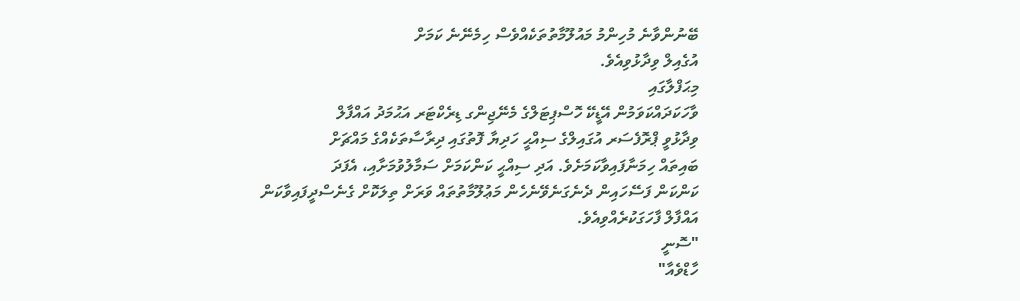ބޭނުންވާނެ މުހިންމު މައުލޫމާތުތަކެއްވެސް ހިމެނޭނެ ކަމަށް
އުގެއިލް ވިދާޅުވިއެވެ.
މިޙަފްލާގައި
ވާހަކަދައްކަވަމުން އޭޑީކޭ ހޮސްޕިޓަލްގެ މެނޭޖިންގ ޑިރެކްޓަރ އަޙުމަދު އައްފާލް
ވިދާޅުވީ ޕްރޮފެސަރ އުގައިލްގެ ސިއްޙީ ހަދިޔާ ފޮތުގައި ދިރާސާތަކެއްގެ މައްޗަށް
ބައިތައް ހިމަނާފައިވާކަމަށެވެ. އަދި ސިއްޙީ ކަންކަމަށް ސަމާލުވުމަށާއި، އެފަދަ
ކަންކަން ފަސޭހައިން ދެނެގަނެވޭނެހެން މަޢުލޫމާތުތައް ވަރަށް ތިލަކޮށް ގެނެސްދީފައިވާކަން
އައްފާލް ފާހަގަކުރެއްވިއެވެ.
"ސޮނީ
ހާޑްވެއާ"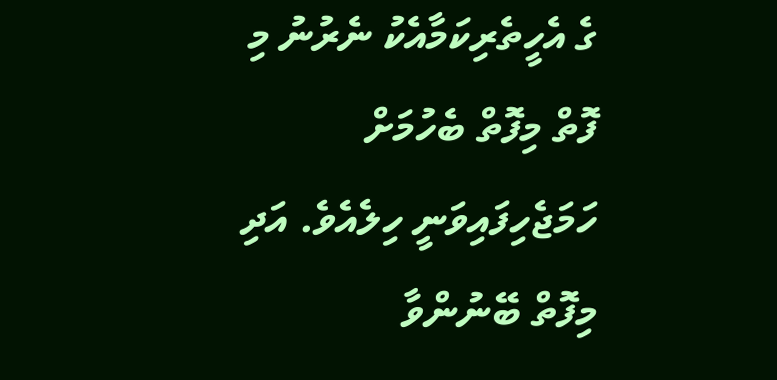ގެ އެހީތެރިކަމާއެކު ނެރުނު މި ފޮތް މިފޮތް ބެހުމަށް
ހަމަޖެހިފައިވަނީ ހިލެއެވެ. އަދި މިފޮތް ބޭނުންވާ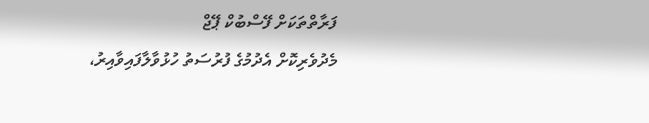ފަރާތްތަކަށް ފޭސްބުކް ޕޭޖް
މެދުވެރިކޮށް އެދުމުގެ ފުރުސަތު ހުޅުވާލާފައިވާއިރު،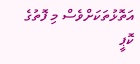އަތޮޅުތަކަށްވެސް މި ފޮތުގެ
ކޮޕީ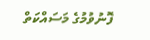ފޮނުވުމުގެ މަސައްކަތް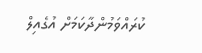ކުރައްވަމުންދާކަމަށް އުގެއިލް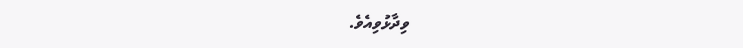ވިދާޅުވިއެވެ.